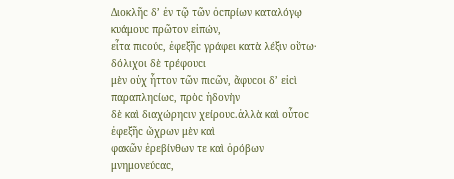Διοκλῆϲ δ’ ἐν τῷ τῶν ὀϲπρίων καταλόγῳ κυάμουϲ πρῶτον εἰπών,
εἶτα πιϲούϲ, ἐφεξῆϲ γράφει κατὰ λέξιν οὕτω· δόλιχοι δὲ τρέφουϲι
μὲν οὐχ ἧττον τῶν πιϲῶν, ἄφυϲοι δ’ εἰϲὶ παραπληϲίωϲ, πρὸϲ ἡδονὴν
δὲ καὶ διαχώρηϲιν χείρουϲ.ἀλλὰ καὶ οὖτοϲ ἐφεξῆϲ ὤχρων μὲν καὶ
φακῶν ἐρεβίνθων τε καὶ ὀρόβων μνημονεύϲαϲ,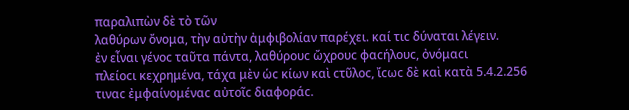παραλιπὼν δὲ τὸ τῶν
λαθύρων ὄνομα, τὴν αὐτὴν ἀμφιβολίαν παρέχει. καί τιϲ δύναται λέγειν.
ἐν εἶναι γένοϲ ταῦτα πάντα, λαθύρουϲ ὤχρουϲ φαϲήλουϲ, ὀνόμαϲι
πλείοϲι κεχρημένα, τάχα μὲν ὡϲ κίων καὶ ϲτῦλοϲ, ἴϲωϲ δὲ καὶ κατὰ 5.4.2.256
τιναϲ ἐμφαίνομέναϲ αὐτοῖϲ διαφοράϲ.